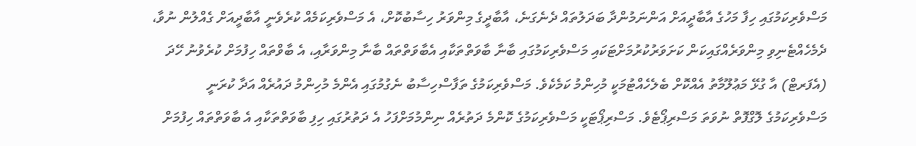މަސްވެރިކަމުގައި ހިފާ މަހުގެ އާބާދީއަށް އަންނަމުންދާ ބަދަލުތައް ދެނެގަނެ، އާބާދީގެ މިންވަރު ހިސާބުކޮށް، އެ މަސްވެރިކަމެއް ކުރެވެނީ އާބާދީއަށް ގެއްލުން ނުވާ، ދެމެހެއްޓެނިވި މިންވަރެއްގައިކަން ކަށަވަރުކުރުމަށްޓަކައި މަސްވެރިކަމުގައި ބާނާ ބާވަތްތަކާއި އެބާވަތްތައް ބާނާ މިންވަރާއި، އެ ބާވްތައް ހިފުމަށް ކުރެވުނު ހޭދަ (އެފަރޓް) އާ ގުޅޭ މަޢުލޫމާތު އެއްކޮށް ބެލެހެއްޓުމަކީ މުހިންމު ކަމެކެވެ. މަސްވެރިކަމުގެ ތަފާސްހިސާބު ނެގުމުގައި އެންމެ މުހިންމު ދައުރެއް އަދާ ކުރަނީ މަސްވެރިކަމުގެ ލޮގްފޮތް ނުވަތަ މަސްރިޕޯޓެވެ. މަސްރިޕޯޓަކީ މަސްވެރިކަމުގެ ކޮންމެ ދަތުރެއް ނިންމުމަށްފަހު އެ ދަތުރުގައި ހިފި ބާވަތްތަކާއި އެ ބާވަތްތައް ހިފުމަށް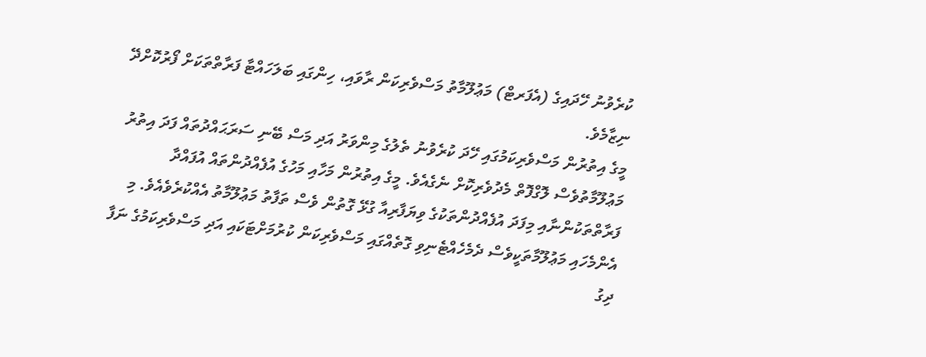ކުރެވުނު ހޭދައިގެ (އެފަރޓް) މަޢުލޫމާތު މަސްވެރިކަން ރާވައި، ހިންގައި ބަލަހައްޓާ ފަރާތްތަކަށް ފޯރުކޮށްދޭ ނިޒާމެވެ.
މީގެ އިތުރުން މަސްވެރިކަމުގައި ހޭދަ ކުރެވުނު ތެލުގެ މިންވަރު އަދި މަސް ބޭނި ސަރަޙައްދުތައް ފަދަ އިތުރު މަޢުލޫމާތުވެސް ލޮގްފޮތް މެދުވެރިކޮށް ނެގެއެވެ. މީގެ އިތުރުން މަހާއި މަހުގެ އުފެއްދުންތައް އުފައްދާ ފަރާތްތަކުންނާއި މިފަދަ އުފެއްދުންތަކުގެ ވިޔަފާރިއާ ގުޅޭ ގޮތުން ވެސް ތަފާތު މަޢުލޫމާތު އެއްކުރެވެއެވެ. މި އެންމެހައި މަޢުލޫމާތަކީވެސް ދެމެހެއްޓެނިވި ގޮތެއްގައި މަސްވެރިކަން ކުރުމަށްޓަކައި އަދި މަސްވެރިކަމުގެ ނަފާ ދިގު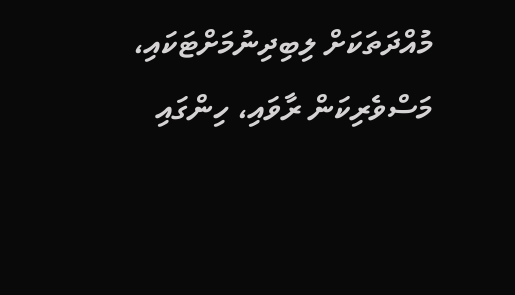މުއްދަތަކަށް ލިބިދިނުމަށްޓަކައި، މަސްވެރިކަން ރާވައި، ހިންގައި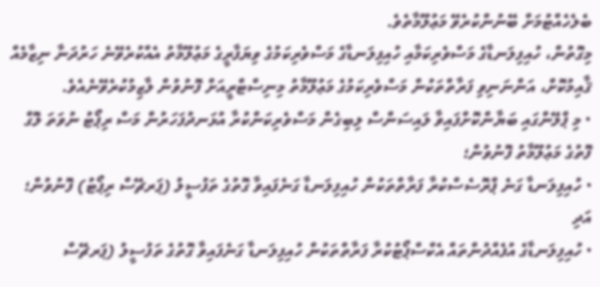ބެލެހެއްޓުމަށް ބޭނުންކުރެވޭ މަޢުލޫމާތެވެ.
މިގޮތުން، ހުއިފިލަނޑާގެ މަސްވެރިކަމާއި ހުއިފިލަނޑާގެ މަސްވެރިކަމުގެ ވިޔަފާރީގެ މަޢުލޫމާތު އެއްކުރެވޭނެ ހަރުދަނާ ނިޒާމެއް ޤާއިމުކޮށް، އަންނަނިވި ފަރާތްތަކުން މަސްވެރިކަމުގެ މަޢުލޫމާތު މިނިސްޓްރީއަށް ފޮނުވުން ލާޒިމުކުރެވޭނެއެވެ.
• މި ޕްލޭންގައި ބަޔާންކޮށްފައިވާ ލައިސަންސް ލިބިގެން މަސްވެރިކަންކުރާ އުޅަނދުފަހަރުން މަސް ރިޕޯޓު ނުވަތަ ލޮގް ފޮތުގެ މަޢުލޫމާތު ފޮނުވުން؛
• ހުއިފިލަނޑާ ގަނެ ޕްރޮސެސްކުރާ ފަރާތްތަކުން ހުއިފިލަނޑާ ގަނެފައިވާ ގޮތުގެ ތަފުސީލު (ޕަރޗޭސް ރިޕޯޓު) ފޮނުވުން؛ އަދި
• ހުއިފިލަނޑާގެ އުފެއްދުންތައް އެކްސްޕޯޓުކުރާ ފަރާތްތަކުން ހުއިފިލަނޑާ ގަނެފައިވާ ގޮތުގެ ތަފުސީލު (ޕަރޗޭސް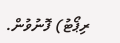ރިޕޯޓު) ފޮނުވުން.